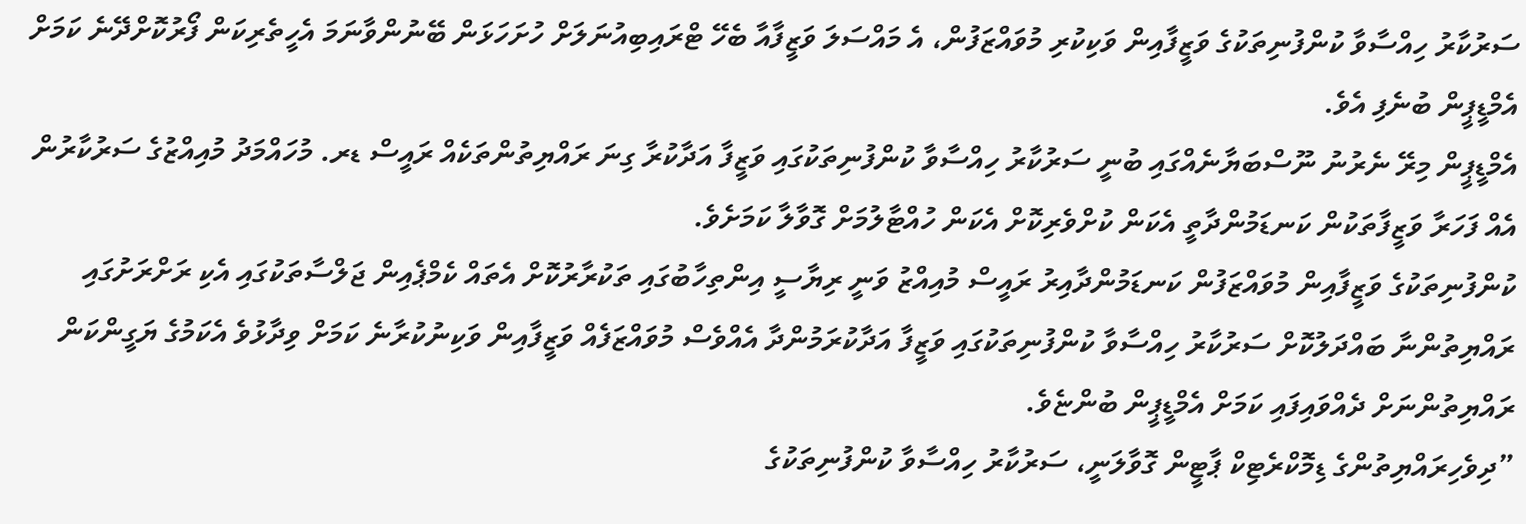ސަރުކާރު ހިއްސާވާ ކުންފުނިތަކުގެ ވަޒީފާއިން ވަކިކުރި މުވައްޒަފުން، އެ މައްސަލަ ވަޒީފާއާ ބެހޭ ޓްރައިބިއުނަލަށް ހުށަހަޅަން ބޭނުންވާނަމަ އެހީތެރިކަން ފޯރުކޮށްދޭނެ ކަމަށް އެމްޑީޕީން ބުނެފި އެވެ.
އެމްޑީޕީން މިރޭ ނެރުނު ނޫސްބަޔާނެއްގައި ބުނީ ސަރުކާރު ހިއްސާވާ ކުންފުނިތަކުގައި ވަޒީފާ އަދާކުރާ ގިނަ ރައްޔިތުންތަކެއް ރައީސް ޑރ. މުހައްމަދު މުއިއްޒުގެ ސަރުކާރުން އެއް ފަހަރާ ވަޒީފާތަކުން ކަނޑަމުންދާތީ އެކަން ކުށްވެރިކޮށް އެކަން ހުއްޓާލުމަށް ގޮވާލާ ކަމަށެވެ.
ކުންފުނިތަކުގެ ވަޒީފާއިން މުވައްޒަފުން ކަނޑަމުންދާއިރު ރައީސް މުއިއްޒު ވަނީ ރިޔާސީ އިންތިހާބުގައި ތަކުރާރުކޮށް އެތައް ކެމްޕެއިން ޖަލްސާތަކުގައި އެކި ރަށްރަށުގައި ރައްޔިތުންނާ ބައްދަލުކޮށް ސަރުކާރު ހިއްސާވާ ކުންފުނިތަކުގައި ވަޒީފާ އަދާކުރަމުންދާ އެއްވެސް މުވައްޒަފެއް ވަޒީފާއިން ވަކިނުކުރާނެ ކަމަށް ވިދާޅުވެ އެކަމުގެ ޔަގީންކަން ރައްޔިތުންނަށް ދެއްވައިފައި ކަމަށް އެމްޑީޕީން ބުންޏެވެ.
”ދިވެހިރައްޔިތުންގެ ޑިމޮކްރެޓިކް ޕާޓީން ގޮވާލަނީ، ސަރުކާރު ހިއްސާވާ ކުންފުނިތަކުގެ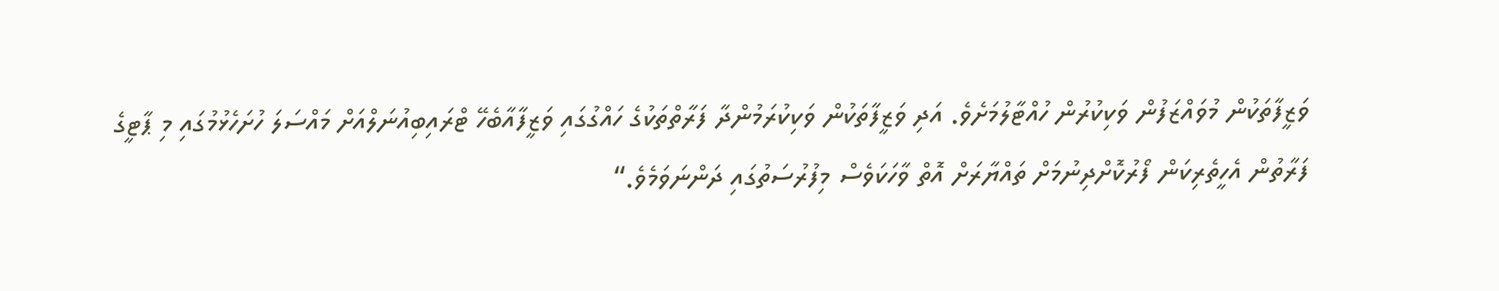ވަޒީފާތަކުން މުވައްޒަފުން ވަކިކުރުން ހުއްޓާލުމަށެވެ. އަދި ވަޒީފާތަކުން ވަކިކުރަމުންދާ ފަރާތްތަކުގެ ހައްގުގައި ވަޒީފާއާބެހޭ ޓްރައިބިއުނަލްއަށް މައްސަލަ ހުށަހެޅުމުގައި މި ޕާޓީގެ ފަރާތުން އެހީތެރިކަން ފޯރުކޮށްދިނުމަށް ތައްޔާރަށް އޮތް ވާހަކަވެސް މިފުރުސަތުގައި ދަންނަވަމެވެ.“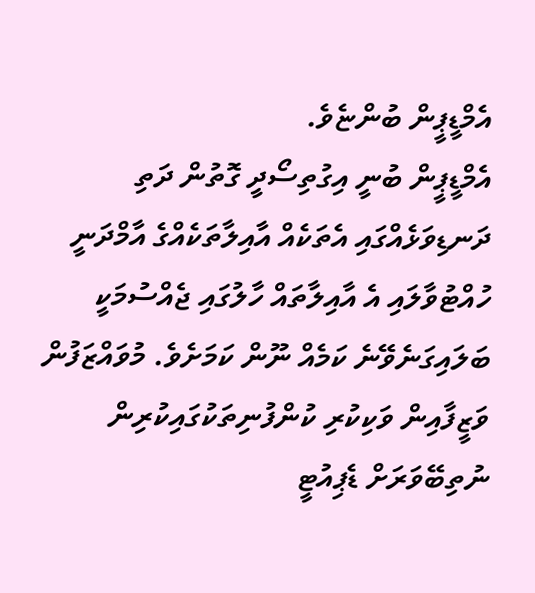އެމްޑީޕީން ބުންޏެވެ.
އެމްޑީޕީން ބުނީ އިގުތިސޯދީ ގޮތުން ދަތި ދަނޑިވަޅެއްގައި އެތަކެއް އާއިލާތަކެއްގެ އާމްދަނީ ހުއްޓުވާލައި އެ އާއިލާތައް ހާލުގައި ޖެއްސުމަކީ ބަލައިގަނެވޭނެ ކަމެއް ނޫން ކަމަށެވެ. މުވައްޒަފުން ވަޒީފާއިން ވަކިކުރި ކުންފުނިތަކުގައިކުރިން ނުތިބޭވަރަށް ޑެޕިއުޓީ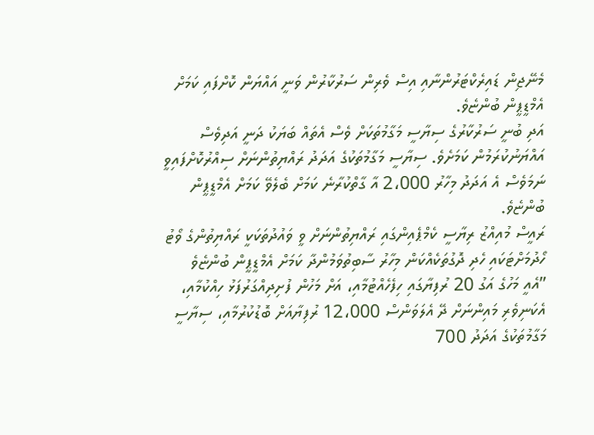މެނޭޖިން ޑައިރެކްޓަރުންނާއި އިސް ވެރިން ސަރުކާރުން ވަނީ އައްޔަން ކޮށްފައި ކަމަށް އެމްޑީޕީން ބުންޏެވެ.
އަދި ބުނީ ސަރުކާރުގެ ސިޔާސީ މަގާމުތަކަށް ވެސް އެތައް ބަޔަކު ދަނީ އަދިވެސް އައްޔަނުކުރަމުން ކަމަށެވެ. ސިޔާސީ މަގާމުތަކުގެ އަދަދު ރައްޔިތުންނަށް ސިއްރުކޮށްފައިވީ ނަމަވެސް އެ އަދަދު މިހާރު 2،000 އާ ގާތްކުރާނެ ކަމަށް ބެލެވޭ ކަމަށް އެމްޑީޕީން ބުންޏެވެ.
ރައީސް މުއިއްޒު ރިޔާސީ ކެމްޕެއިންގައި ރައްޔިތުންނަށް ވީ ވައުދުތަކަކީ ރައްޔިތުންގެ ވޯޓު ހޯދުމަށްޓަކައި ހެދި ދޮގުތަކެއްކަން މިހާރު ސާބިތުވަމުންދާ ކަމަށް އެމްޑީޕީން ބުންޏެވެ
”އެއީ މަހުގެ އަގު 20 ރުފިޔާގައި ހިފެހެއްޓުމާއި، އަށް މަހުން ފުށިދިއްގަރުފަޅު ހިއްކުމާއި، އެކަނިވެރި މައިންނަށް ދޭ އެލަވަންސް 12،000 ރުފިޔާއަށް ބޮޑުކުރުމާއި، ސިޔާސީ މަގާމުތަކުގެ އަދަދު 700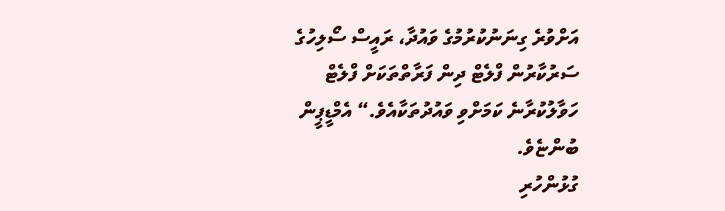އަށްވުރެ ގިނަނުކުރުމުގެ ވައުދާ، ރައީސް ސޯލިހުގެ ސަރުކާރުން ފްލެޓް ދިން ފަރާތްތަކަށް ފްލެޓް ހަވާލުކުރާނެ ކަމަށްވި ވައުދުތަކާއެވެ.“ އެމްޑީޕީން ބުންޏެވެ.
ގުޅުންހުރި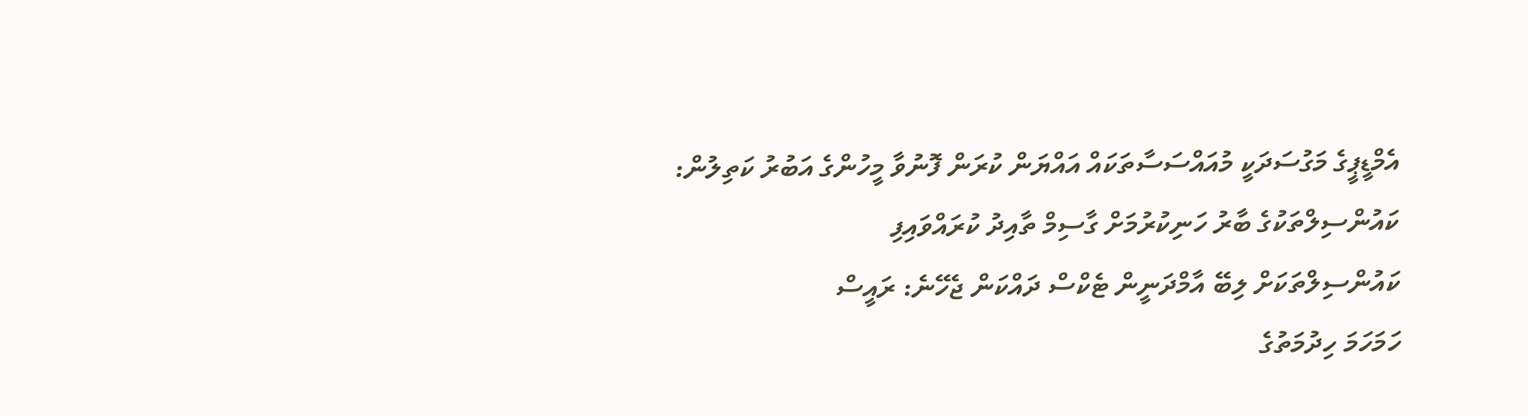އެމްޑީޕީގެ މަގުސަދަކީ މުއައްސަސާތަކައް އައްޔަން ކުރަން ފޮނުވާ މީހުންގެ އަބުރު ކަތިލުން:
ކައުންސިލްތަކުގެ ބާރު ހަނިކުރުމަށް ގާސިމް ތާއިދު ކުރައްވައިފި
ކައުންސިލްތަކަށް ލިބޭ އާމްދަނީން ޓެކްސް ދައްކަން ޖެހޭނެ: ރައީސް
ހަމަހަމަ ހިދުމަތުގެ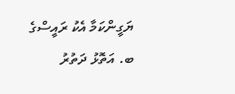ޔަގީންކަމާ އެކު ރައީސްގެ ބ. އަތޮޅު ދަތުރު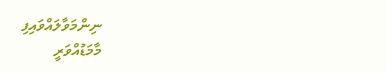ނިންމަވާލައްވައިފި
މާމަޑުއްވަރީ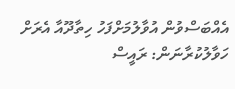އެއްބަސްވުން އުވާލުމަށްފަހު ހިތާދޫއާ އެރަށް ހަވާލުކުރާނަން: ރައީސް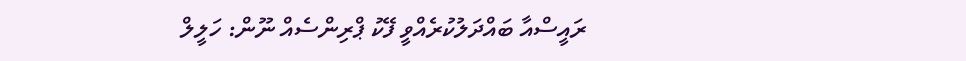ރައީސްއާ ބައްދަލުކުރެއްވީ ފޭކު ޕްރިންސެއް ނޫން: ހަލީލް